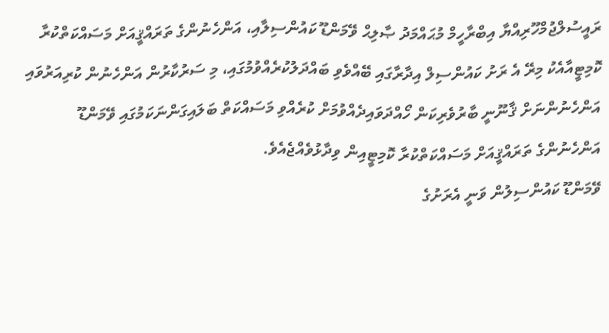ރައީސުލްޖުމްހޫރިއްޔާ އިބްރާހީމް މުޙައްމަދު ޞާލިޙް ވޭމަންޑޫ ކައުންސިލާއި، އަންހެނުންގެ ތަރައްޤީއަށް މަސައްކަތްކުރާ ކޮމިޓީއާއެކު މިރޭ އެ ރަށު ކައުންސިލް އިދާރާގައި ބޭއްވެވި ބައްދަލުކުރެއްވުމުގައި، މި ސަރުކާރުން އަންހެނުން ކުރިއަރުވައި އަންހެނުންނަށް ޤާނޫނީ ބާރުވެރިކަން ހޯއްދަވައިދެއްވުމަށް ކުރެއްވި މަސައްކަތް ބަލައިގަންނަކަމުގައި ވޭމަންޑޫ އަންހެނުންގެ ތަރައްޤީއަށް މަސައްކަތްކުރާ ކޮމިޓީއިން ވިދާޅުވެއްޖެއެވެ.
ވޭމަންޑޫ ކައުންސިލުން ވަނީ އެރަށުގެ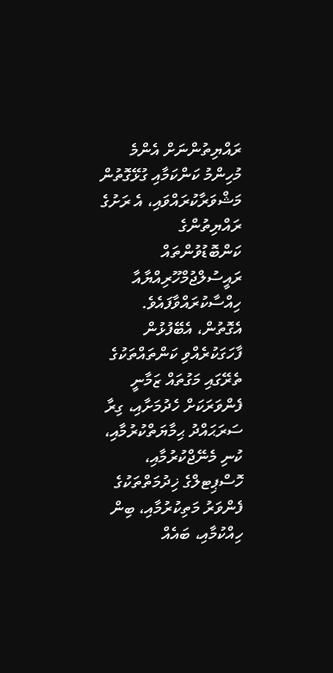ރައްޔިތުންނަށް އެންމެ މުހިންމު ކަންކަމާއި ގުޅޭގޮތުން މަޝްވަރާކުރައްވައި، އެ ރަށުގެ ރައްޔިތުންގެ ކަންބޮޑުވުންތައް ރައީސުލްޖުމްހޫރިއްޔާއާ ހިއްސާކުރައްވާފައެވެ. އެގޮތުން، އެބޭފުޅުން ފާހަގަކުރެއްވި ކަންތައްތަކުގެ ތެރޭގައި މަގުތައް ޒަމާނީ ފެންވަރަކަށް ހެދުމަށާއި، ގިރާ ސަރަޙައްދު ޙިމާޔަތްކުރުމާއި، ކުނި މެނޭޖްކުރުމާއި، ހޮސްޕިޓލްގެ ޚިދުމަތްތަކުގެ ފެންވަރު މަތިކުރުމާއި، ބިން ހިއްކުމާއި، ބައެއް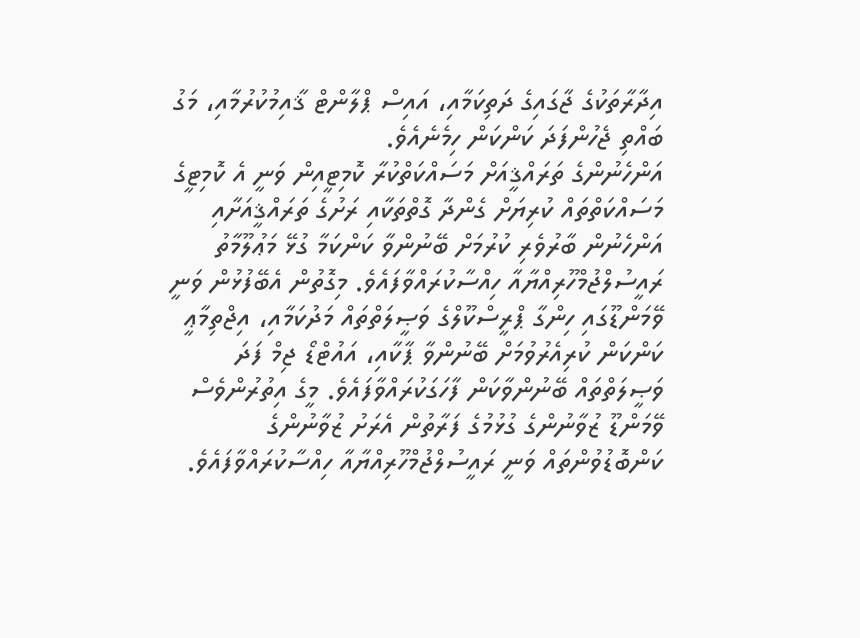އިދާރާތަކުގެ ޖާގައިގެ ދަތިކަމާއި، އައިސް ޕްލާންޓް ޤާއިމުކުރުމާއި، މަގު ބައްތި ޖެހުންފަދަ ކަންކަން ހިމެނެއެވެ.
އަންހެނުންގެ ތަރައްޤީއަށް މަސައްކަތްކުރާ ކޮމިޓީއިން ވަނީ އެ ކޮމިޓީގެ މަސައްކަތްތައް ކުރިޔަށް ގެންދާ ގޮތްތަކާއި ރަށުގެ ތަރައްޤީއަށާއި އަންހެނުން ބާރުވެރި ކުރުމަށް ބޭނުންވާ ކަންކަމާ ގުޅޭ މަޢުލޫމާތު ރައީސުލްޖުމްހޫރިއްޔާއާ ހިއްސާކުރައްވާފައެވެ. މިގޮތުން އެބޭފުޅުން ވަނީ ވޭމަންޑޫގައި ހިންގާ ޕްރީސްކޫލްގެ ވަޞީލަތްތައް މަދުކަމާއި، އިޖްތިމާޢީ ކަންކަން ކުރިއެރުވުމަށް ބޭނުންވާ ޕާކާއި، އައުޓްޑޯ ޖިމް ފަދަ ވަޞީލަތްތައް ބޭނުންވާކަން ފާހަގަކުރައްވާފައެވެ. މީގެ އިތުރުންވެސް ވޭމަންޑޫ ޒުވާނުންގެ ގުޅުމުގެ ފަރާތުން އެރަށު ޒުވާނުންގެ ކަންބޮޑުވުންތައް ވަނީ ރައީސުލްޖުމްހޫރިއްޔާއާ ހިއްސާކުރައްވާފައެވެ.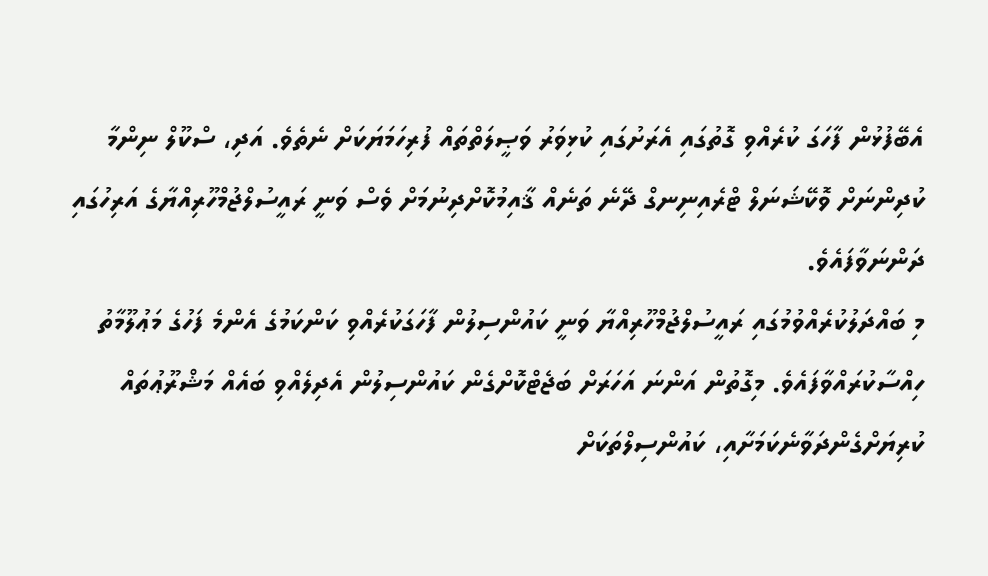އެބޭފުޅުން ފާހަގަ ކުރެއްވި ގޮތުގައި އެރަށުގައި ކުޅިވަރު ވަޞީލަތްތައް ފުރިހަމަޔަކަށް ނެތެވެ. އަދި، ސްކޫލް ނިންމާ ކުދިންނަށް ވޮކޭޝަނަލް ޓްރެއިނިނގް ދޭނެ ތަނެއް ޤާއިމުކޮށްދިނުމަށް ވެސް ވަނީ ރައީސުލްޖުމްހޫރިއްޔާގެ އަރިހުގައި ދަންނަވާފައެވެ.
މި ބައްދަލުކުރެއްވުމުގައި ރައީސުލްޖުމްހޫރިއްޔާ ވަނީ ކައުންސިލުން ފާހަގަކުރެއްވި ކަންކަމުގެ އެންމެ ފަހުގެ މަޢުލޫމާތު ހިއްސާކުރައްވާފައެވެ. މިގޮތުން އަންނަ އަހަރަށް ބަޖެޓްކޮށްގެން ކައުންސިލުން އެދިލެއްވި ބައެއް މަޝްރޫޢުތައް ކުރިޔަށްގެންދަވާނެކަމަށާއި، ކައުންސިލްތަކަށް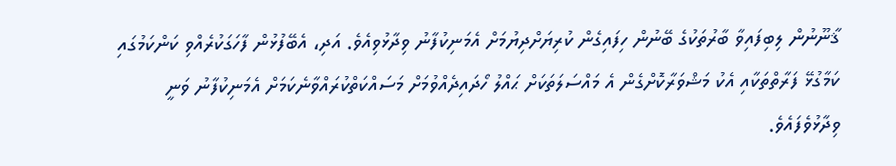ޤާނޫނުން ލިބިފައިވާ ބާރުތަކުގެ ބޭނުން ހިފައިގެން ކުރިޔަށްދިޔުމަށް އެމަނިކުފާނު ވިދާޅުވިއެވެ. އަދި، އެބޭފުޅުން ފާހަގަކުރެއްވި ކަންކަމުގައި ކަމާގުޅޭ ފަރާތްތަކާއި އެކު މަޝްވަރާކޮށްގެން އެ މައްސަލަތަކަށް ޙައްލު ހޯދައިދެއްވުމަށް މަސައްކަތްކުރައްވާނެކަމަށް އެމަނިކުފާނު ވަނީ ވިދާޅުވެފައެވެ.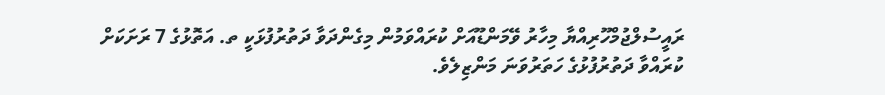ރައީސުލްޖުމްހޫރިއްޔާ މިހާރު ވޭމަންޑޫއަށް ކުރައްވަމުން މިގެންދަވާ ދަތުރުފުޅަކީ ތ. އަތޮޅުގެ 7 ރަށަކަށް ކުރައްވާ ދަތުރުފުޅުގެ ހަތަރުވަނަ މަންޒިލެވެ.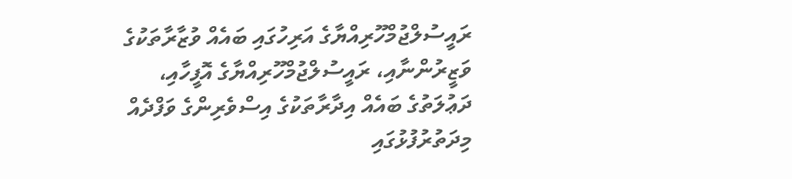ރައީސުލްޖުމްހޫރިއްޔާގެ އަރިހުގައި ބައެއް ވުޒާރާތަކުގެ ވަޒީރުންނާއި، ރައީސުލްޖުމްހޫރިއްޔާގެ އޮފީހާއި، ދަޢުލަތުގެ ބައެއް އިދާރާތަކުގެ އިސްވެރިންގެ ވަފްދެއް މިދަތުރުފުޅުގައި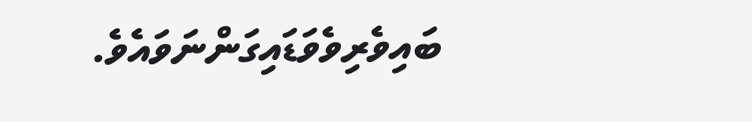ބައިވެރިވެވަޑައިގަންނަވައެވެ.